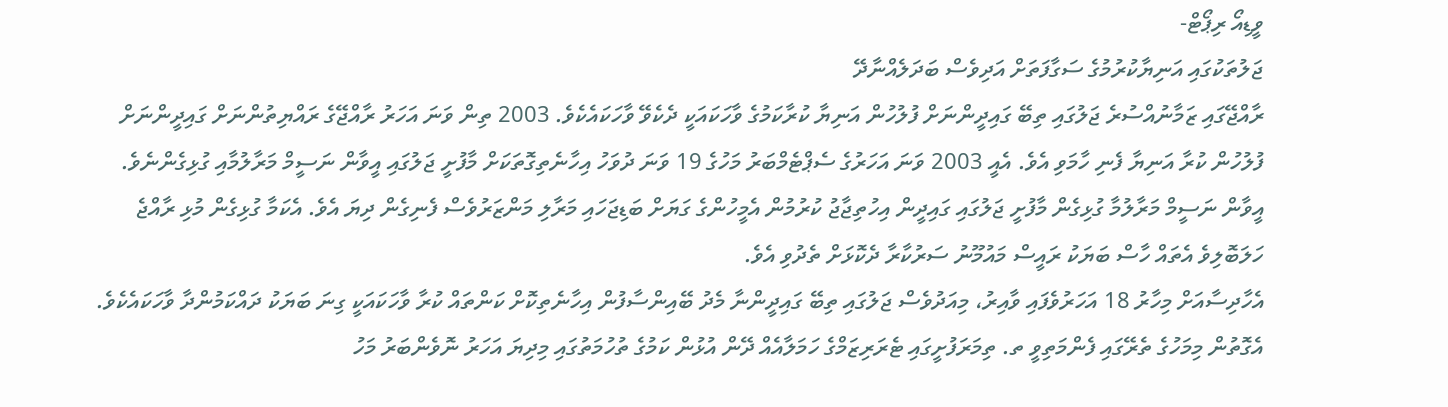ވީޑިއޯ ރިޕޯޓް-
ޖަލުތަކުގައި އަނިޔާކުރުމުގެ ސަގާފަތަށް އަދިވެސް ބަދަލެއްނާދޭ
ރާއްޖޭގައި ޒަމާނުއްސުރެ ޖަލުގައި ތިބޭ ގައިދީންނަށް ފުލުހުން އަނިޔާ ކުރާކަމުގެ ވާހަކައަކީ ދެކެވޭ ވާހަކައެކެވެ. 2003 ތިން ވަނަ އަހަރު ރާއްޖޭގެ ރައްޔިތުންނަށް ގައިދީންނަށް ފުލުހުން ކުރާ އަނިޔާ ފެނި ހާމަވި އެވެ. އެއީ 2003 ވަނަ އަހަރުގެ ސެޕްޓެމްބަރު މަހުގެ 19 ވަނަ ދުވަހު އިހާނެތިގޮތަކަށް މާފުށީ ޖަލުގައި އީވާން ނަސީމް މަރާލުމާއި ގުޅިގެންނެވެ.
އީވާން ނަސީމް މަރާލުމާ ގުޅިގެން މާފުށީ ޖަލުގައި ގައިދީން އިހުތިޖާޖު ކުރުމުން އެމީހުންގެ ގަޔަށް ބަޑިޖަހައި މަރާލި މަންޒަރުވެސް ފެނިގެން ދިޔަ އެވެ. އެކަމާ ގުޅިގެން މުޅި ރާއްޖެ ހަލަބޮލިވެ އެތައް ހާސް ބަޔަކު ރައީސް މައުމޫނު ސަރުކާރާ ދެކޮޅަށް ތެދުވި އެވެ.
އެހާދިސާއަށް މިހާރު 18 އަހަރުވެފައި ވާއިރު، މިއަދުވެސް ޖަލުގައި ތިބޭ ގައިދީންނާ މެދު ބޭއިންސާފުން އިހާނެތިކޮށް ކަންތައް ކުރާ ވާހަކައަކީ ގިނަ ބަޔަކު ދައްކަމުންދާ ވާހަކައެކެވެ.
އެގޮތުން މިމަހުގެ ތެރޭގައި ފެންމަތިވީ ތ. ތިމަރަފުށީގައި ޓެރަރިޒަމްގެ ހަމަލާއެއް ދޭން އުޅުން ކަމުގެ ތުހުމަތުގައި މިދިޔަ އަހަރު ނޮވެންބަރު މަހު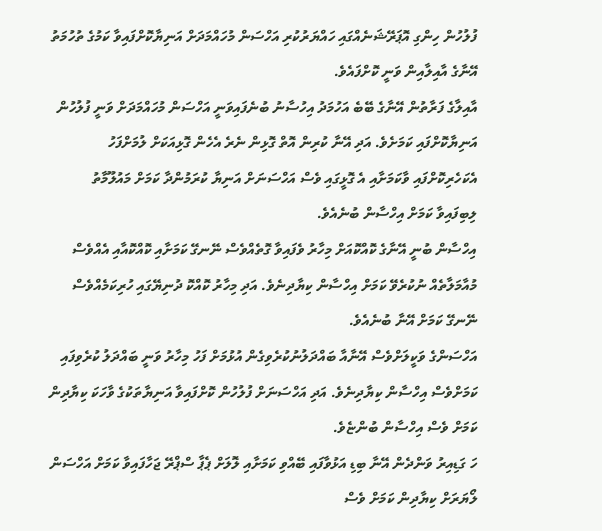ފުލުހުން ހިންގި އޮޕަރޭޝަނެއްގައި ހައްޔަރުކުރި އަހްސަން މުހައްމަދަށް އަނިޔާކޮށްފައިވާ ކަމުގެ ތުހުމަތު އޭނާގެ އާއިލާއިން ވަނީ ކޮށްފައެވެ.
އާއިލާގެ ފަރާތުން އޭނާގެ ބޭބެ އަހުމަދު އިހުސާނު ބުނެފައިވަނީ އަހްސަން މުހައްމަދަށް ވަނީ ފުލުހުން އަނިޔާކޮށްފައި ކަމަށެވެ. އަދި އޭނާ ކުރިން އޮތް ގޮޅިން ނެރެ އެހެން ގޮޅިއަކަށް ލުމަށްފަހު އެކަހެރިކޮށްފައި ވާކަމަށާއި އެ ގޮޅީގައި ވެސް އަހްސަނަށް އަނިޔާ ކުރަމުންދާ ކަމަށް މައުލޫމާތު ލިބިފައިވާ ކަމަށް އިހްސާން ބުނެއެވެ.
އިހްސާން ބުނީ އޭނާގެ ކޮއްކޮއަށް މިހާރު ވެފައިވާ ގޮތެއްވެސް ނޭނގޭ ކަމަށާއި ކޮއްކޮއާއި އެއްވެސް މުއާމަލާތެއް ނުކުރެވޭ ކަމަށް އިހްސާން ކިޔާދިނެވެ. އަދި މިހާރު ކޮއްކޮ ދުނިޔޭގައި ހުރިކަމެއްވެސް ނޭނގޭ ކަމަށް އޭނާ ބުނެއެވެ.
އަހްސަންގެ ވަކީލަށްވެސް އޭނާއާ ބައްދަލުނުކުރެވިގެން އުޅުމަށް ފަހު މިހާރު ވަނީ ބައްދަލު ކުރެވިފައި ކަމަށްވެސް އިހްސާން ކިޔާދިނެވެ. އަދި އަހްސަނަށް ފުލުހުން ކޮށްފައިވާ އަނިޔާތަކުގެ ވާހަކަ ކިޔާދިން ކަމަށް ވެސް އިހްސާން ބުންޏެވެ.
ހަ ގަޑިއިރު ވަންދެން އޭނާ ބިޑި އަޅުވާފައި ބޭއްވި ކަމަށާއި ލޮލަށް ޕެޕާ ސްޕްރޭ ޖަހާފައިވާ ކަމަށް އަހްސަން ލޯޔަރަށް ކިޔާދިން ކަމަށް ވެސް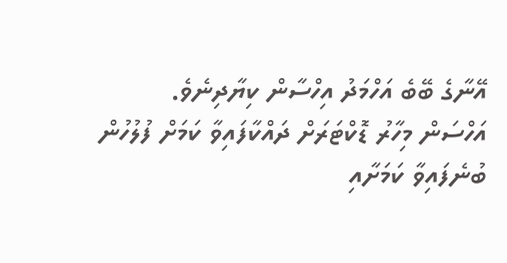އޭނާގެ ބޭބެ އަހްމަދު އިހްސާން ކިޔާދިނެވެ.
އަހްސަން މިހާރު ޑޮކްޓަރަށް ދައްކާފައިވާ ކަމަށް ފުލުހުން ބުނެފައިވާ ކަމަށާއި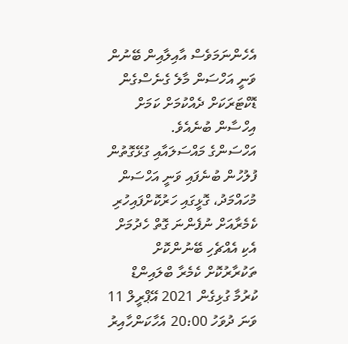އެހެންނަމަވެސް އާއިލާއިން ބޭނުން ވަނީ އަހްސަން މާލެ ގެނެސްގެން ޑޮކްޓަރަކަށް ދެއްކުމަށް ކަމަށް އިހްސާން ބުނެއެވެ.
އަހްސަންގެ މައްސަލައާއި ގުޅޭގޮތުން ފުލުހުން ބުނެފައި ވަނީ އަހްސަން މުހައްމަދު، ގޮޅީގައި ހަރުކޮށްފައިހުރި ކެމެރާއަށް ނުފެންނަ ގޮތް ހެދުމަށް އެކި އެއްޗެހި ބޭނުންކޮށް ތަކުރާރުކޮށް ކެމެރާ ބްލައިންޑް ކުރުމާ ގުޅިގެން 2021 އޭޕްރީލް 11 ވަނަ ދުވަހު 20:00 އެހާކަންހާއިރު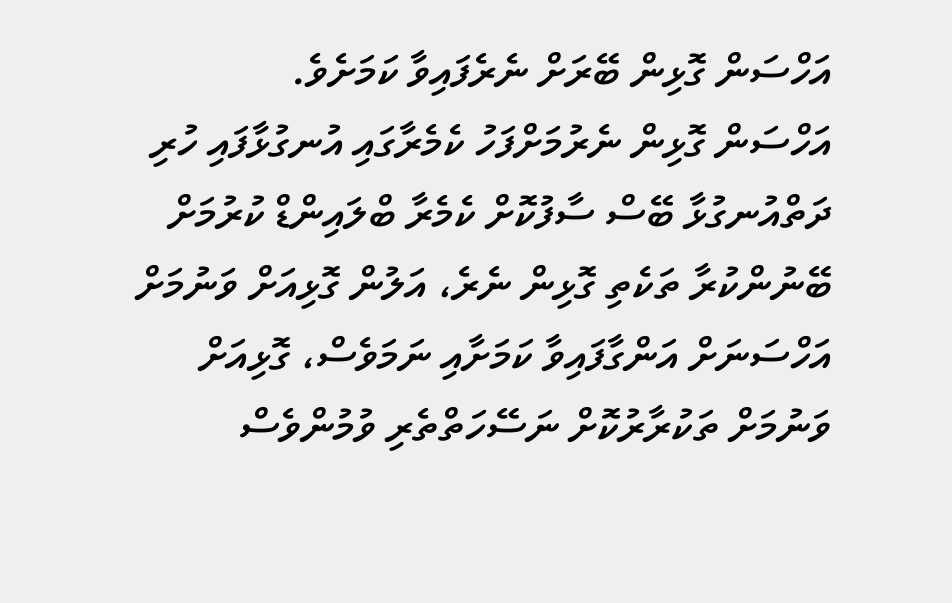އަހްސަން ގޮޅިން ބޭރަށް ނެރެފައިވާ ކަމަށެވެ.
އަހްސަން ގޮޅިން ނެރުމަށްފަހު ކެމެރާގައި އުނގުޅާފައި ހުރި ދަތްއުނގުޅާ ބޭސް ސާފުކޮށް ކެމެރާ ބްލައިންޑް ކުރުމަށް ބޭނުންކުރާ ތަކެތި ގޮޅިން ނެރެ، އަލުން ގޮޅިއަށް ވަނުމަށް އަހްސަނަށް އަންގާފައިވާ ކަމަށާއި ނަމަވެސް، ގޮޅިއަށް ވަނުމަށް ތަކުރާރުކޮށް ނަސޭހަތްތެރި ވުމުންވެސް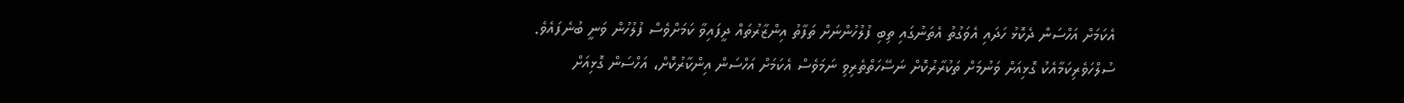އެކަމަށް އަހްސަން ދެކޮޅު ހަދައި އެވަގުތު އެތަނުގައި ތިބި ފުލުހުންނަށް ތަފާތު އިންޒާރުތައް ދީފައިވާ ކަމަށްވެސް ފުލުހުން ވަނީ ބުނެފައެވެ.
ސުލްހަވެރިކަމާއެކު ގޮޅިއަށް ވަނުމަށް ތަކުރާރުކޮށް ނަސޭހަތްތެރިވި ނަމަވެސް އެކަމަށް އަހްސަން އިންކާރުކޮށް، އަހްސަން ގޮޅިއަށް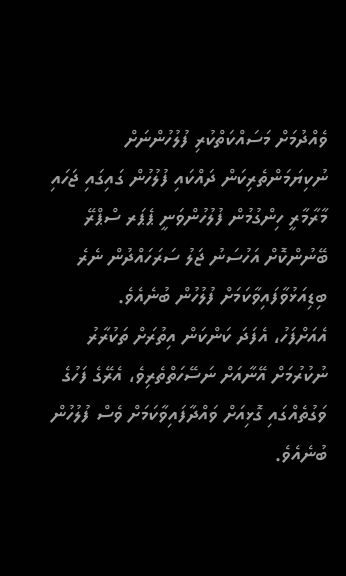ވެއްދުމަށް މަސައްކަތްކުރި ފުލުހުންނަށް ނުކިޔަމަންތެރިކަން ދައްކައި ފުލުހުން ގައިގައި ޖަހައި މާރާމާރީ ހިންގުމުން ފުލުހުންވަނީ ޕެޕަރ ސްޕްރޭ ބޭނުންކޮށް އަހުސަނު ޖަލު ސަރަހައްދުން ނެރެ ބިޑިއަޅުވާފައިވާކަމަށް ފުލުހުން ބުނެއެވެ.
އެއަށްފަހު، އެފަދަ ކަންކަން އިތުރަށް ތަކުރާރު ނުކުރުމަށް އޭނާއަށް ނަސޭހަތްތެރިވެ، އެރޭގެ ފަހުގެ ވަގުތެއްގައި ގޮޅިއަށް ވައްދާފައިވާކަމަށް ވެސް ފުލުހުން ބުނެއެވެ.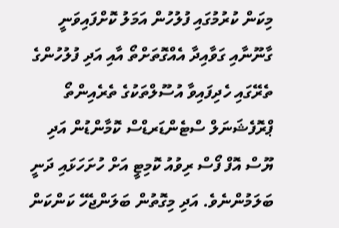މިކަން ކުރުމުގައި ފުލުހުން އަމަލު ކޮށްފައިވަނީ ގާނޫނާއި ގަވާއިދާ އެއްގޮތަށްތޯ އާއި އަދި ފުލުހުންގެ ތެރޭގައި ހެދިފައިވާ އުސޫލްތަކުގެ ތެރެއިންތޯ ޕްރޮފެޝަނަލް ސްޓެންޑަރޑްސް ކޮމާންޑުން އަދި ޔޫސް އޮފް ފޯސް ރިވުއު ކޮމިޓީ އަށް ހުށަހަޅައި ދަނީ ބަލަމުންނެވެ. އަދި މިގޮތުން ބަލަންޖެހޭ ކަންކަން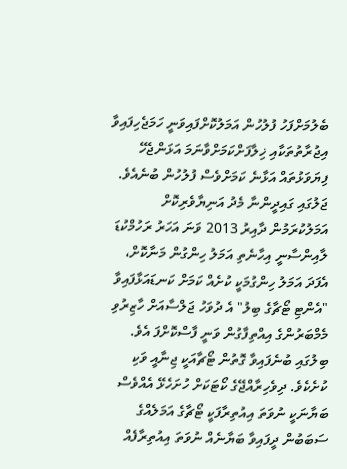ބެލުމަށްފަހު ފުލުހުން އަމަލުކޮށްފައިވަނީ ހަމަޖެހިފައިވާ އިޖުރާތުތަކާއި ޚިލާފަށްކަމަށްވާނަމަ އަޅަންޖެހޭ ފިޔަވަޅުތައް އަޅާނެ ކަމަށްވެސް ފުލުހުން ބުނެއެވެ.
ޖަލުގައި ގައިދީންނާ މެދު އަނިޔާވެރިކޮށް އަމަލުކުރަމުން ދާއިރު 2013 ވަނަ އަހަރު ރަހުމްކުޑަ ލާއިންސާނީ އިހާނެތި އަމަލު ހިންގުން މަނާކޮށް، އެފަދަ އަމަލު ހިންގުމަކީ ކުށެއް ކަމަށް ކަނޑައަޅާފައިވާ "އެންޓި ޓޯޗާގެ ބިލު" އެ ދުވަހު ޖަލްސާއަށް ހާޒިރުވި މެމްބަރުންގެ އިއްތިފާގުން ވަނީ ފާސްކޮށްފަ އެވެ.
ބިލުގައި ބުނެފައިވާ ގޮތުން ޓޯޗާއަކީ ޖިނާއީ ވަކި ކުށެކެވެ. ދިވެހިރާއްޖޭގެ ކޯޓަކަށް ހުށަހެޅޭ އެއްވެސް ބަޔާނަކީ ނުވަތަ އިއުތިރާފަކީ ޓޯޗާގެ އަމަލެއްގެ ސަބަބުން ދީފައިވާ ބަޔާނެއް ނުވަތަ އިއުތިރާފެއް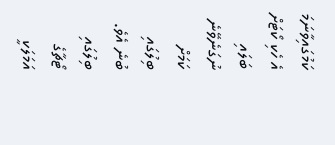ކަމުގައިވާނަމަ އެ ހެކި ކޯޓަށް ބަލައި ނުގަނެވޭނެ ކަމަށް ބިލުގައި ބުނެ އެވެ.
ބިލުގައި ޓޯޗާގެ އަމަލަކީ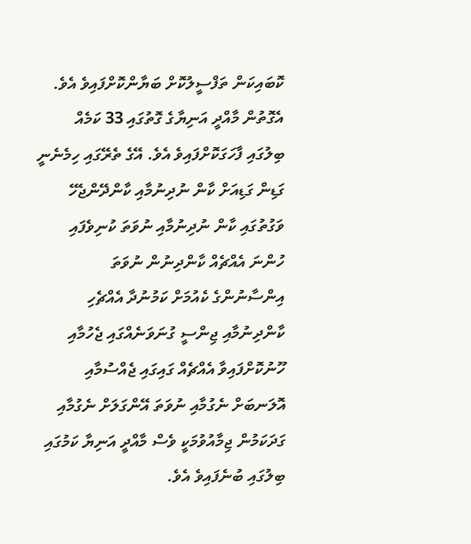ކޮބައިކަން ތަފްސީލުކޮށް ބަޔާންކޮށްފައިވެ އެވެ. އެގޮތުން މާއްދީ އަނިޔާގެ ގޮތުގައި 33 ކަމެއް ބިލުގައި ފާހަގަކޮށްފައިވެ އެވެ. އޭގެ ތެރޭގައި ހިމެނެނީ ގަޑިން ގަޑިއަށް ކާން ނުދިނުމާއި ކާންދޭންޖެހޭ ވަގުތުގައި ކާން ނުދިނުމާއި ނުވަތަ ކުނިވެފައި ހުންނަ އެއްޗެއް ކާންދިނުން ނުވަތަ އިންސާނުންގެ ކެއުމަށް ކަމުނުދާ އެއްޗެހި ކާންދިނުމާއި ޖިންސީ ގުނަވަނެއްގައި ޖެހުމާއި ހޫނުކޮށްފައިވާ އެއްޗެއް ގައިގައި ޖެއްސުމާއި އޮލަނބަށް ނެގުމާއި ނުވަތަ އޭންގަލަށް ނެގުމާއި ގަދަކަމުން ޖިމާއުވުމަކީ ވެސް މާއްދީ އަނިޔާ ކަމުގައި ބިލުގައި ބުނެފައިވެ އެވެ.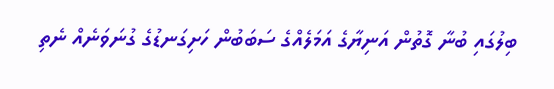ބިލުގައި ބުނާ ގޮތުން އަނިޔާގެ އަމަލެއްގެ ސަބަބުން ހަށިގަނޑުގެ ގުނަވަނެއް ނެތި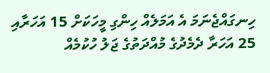ހިނގައްޖެނަމަ އެ އަމަލެއް ހިންގި މީހަކަށް 15 އަހަރާއި 25 އަހަރާ ދެމެދުގެ މުއްދަތުގެ ޖަލު ހުކުމެއް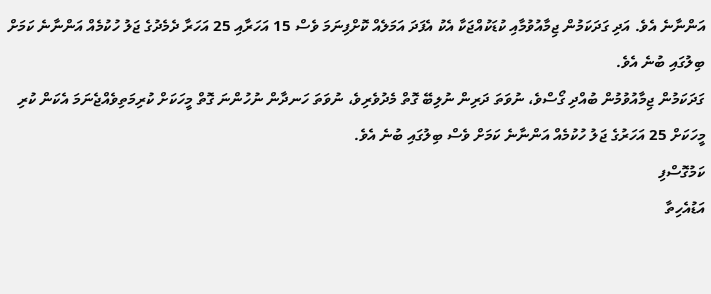އަންނާނެ އެވެ. އަދި ގަދަކަމުން ޖިމާއުވުމާއި ކުޑަކުއްޖަކާ އެކު އެފަދަ އަމަލެއް ކޮށްފިނަމަ ވެސް 15 އަހަރާއި 25 އަހަރާ ދެމެދުގެ ޖަލު ހުކުމެއް އަންނާނެ ކަމަށް ބިލުގައި ބުނެ އެވެ.
ގަދަކަމުން ޖިމާއުވުމުން ބުއްދި ގޯސްވެ، ނުވަތަ ދަރިން ނުލިބޭ ގޮތް މެދުވެރިވެ، ނުވަތަ ހަނދާން ނުހުންނަ ގޮތް މީހަކަށް ކުރިމަތިވެއްޖެނަމަ އެކަން ކުރި މީހަކަށް 25 އަހަރުގެ ޖަލު ހުކުމެއް އަންނާނެ ކަމަށް ވެސް ބިލުގައި ބުނެ އެވެ.
ކަމުގޮސްފި
އަޑުއެހިތާ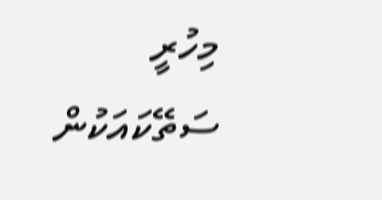މިހުރީ
ސަތޭކައަކުން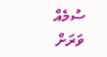ސުމެއް
ވަރަށް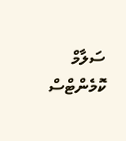ސަލާމް
ކޮމެންޓްސް